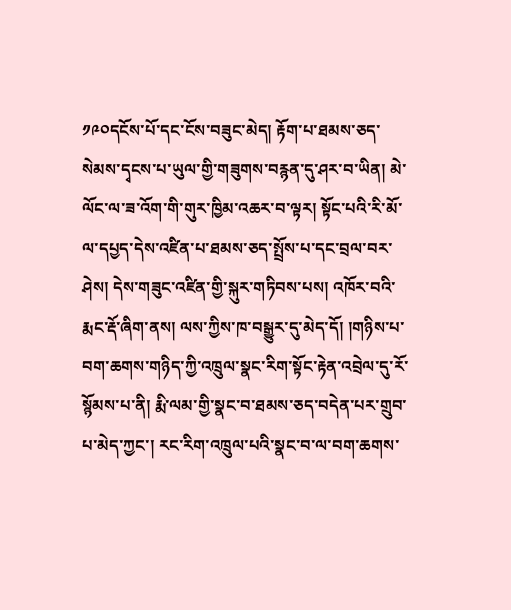༡༩༠དངོས་པོ་དང་ངོས་བཟུང་མེད། རྟོག་པ་ཐམས་ཅད་སེམས་དྭངས་པ་ཡུལ་གྱི་གཟུགས་བརྙན་དུ་ཤར་བ་ཡིན། མེ་ལོང་ལ་ཟ་འོག་གི་གུར་ཁྱིམ་འཆར་བ་ལྟར། སྟོང་པའི་རི་མོ་ལ་དཔྱད་དེས་འཛིན་པ་ཐམས་ཅད་སྤྲོས་པ་དང་བྲལ་བར་ཤེས། དེས་གཟུང་འཛིན་གྱི་སྐུར་གཏིབས་པས། འཁོར་བའི་རྨང་རྡོ་ཞིག་ནས། ལས་ཀྱིས་ཁ་བསྒྱུར་དུ་མེད་དོ། །གཉིས་པ་བག་ཆགས་གཉིད་ཀྱི་འཁྲུལ་སྣང་རིག་སྟོང་རྟེན་འབྲེལ་དུ་རོ་སྙོམས་པ་ནི། རྨི་ལམ་གྱི་སྣང་བ་ཐམས་ཅད་བདེན་པར་གྲུབ་པ་མེད་ཀྱང་། རང་རིག་འཁྲུལ་པའི་སྣང་བ་ལ་བག་ཆགས་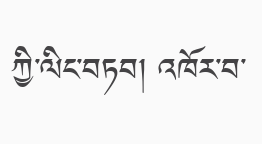ཀྱི་ལིང་བཏབ། འཁོར་བ་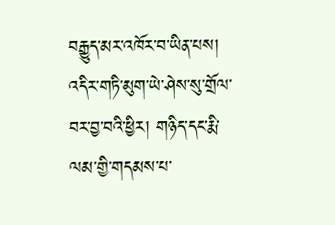བརྒྱུད་མར་འཁོར་བ་ཡིན་པས། འདིར་གཏི་མུག་ཡེ་ཤེས་སུ་གྲོལ་བར་བྱ་བའི་ཕྱིར། གཉིད་དང་རྨི་ལམ་གྱི་གདམས་པ་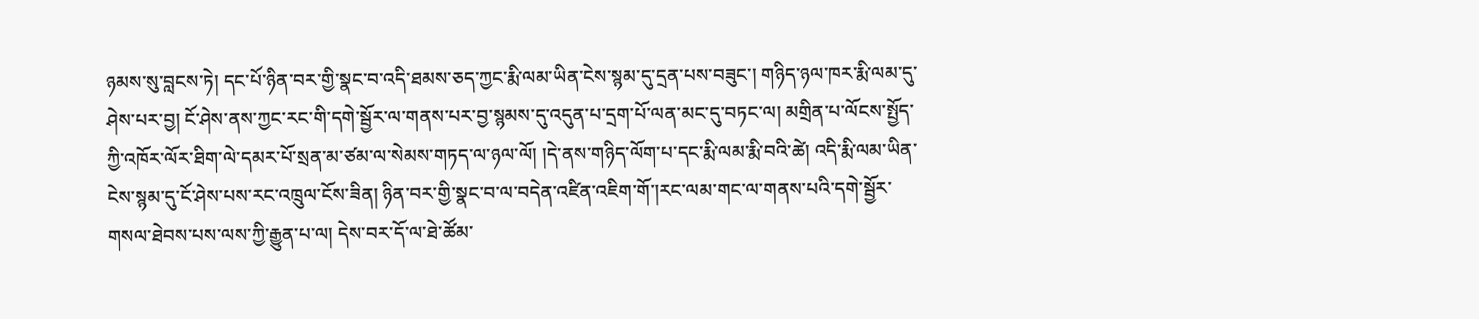ཉམས་སུ་བླངས་ཏེ། དང་པོ་ཉིན་བར་གྱི་སྣང་བ་འདི་ཐམས་ཅད་ཀྱང་རྨི་ལམ་ཡིན་ངེས་སྙམ་དུ་དྲན་པས་བཟུང་། གཉིད་ཉལ་ཁར་རྨི་ལམ་དུ་ཤེས་པར་བྱ། ངོ་ཤེས་ནས་ཀྱང་རང་གི་དགེ་སྦྱོར་ལ་གནས་པར་བྱ་སྙམས་དུ་འདུན་པ་དྲག་པོ་ལན་མང་དུ་བཏང་ལ། མགྲིན་པ་ལོངས་སྤྱོད་ཀྱི་འཁོར་ལོར་ཐིག་ལེ་དམར་པོ་སྲན་མ་ཙམ་ལ་སེམས་གཏད་ལ་ཉལ་ལོ། །དེ་ནས་གཉིད་ལོག་པ་དང་རྨི་ལམ་རྨི་བའི་ཚེ། འདི་རྨི་ལམ་ཡིན་ངེས་སྙམ་དུ་ངོ་ཤེས་པས་རང་འཁྲུལ་ངོས་ཟིན། ཉིན་བར་གྱི་སྣང་བ་ལ་བདེན་འཛིན་འཇིག་གོ་།རང་ལམ་གང་ལ་གནས་པའི་དགེ་སྦྱོར་གསལ་ཐེབས་པས་ལས་ཀྱི་རྒྱུན་པ་ལ། དེས་བར་དོ་ལ་ཐེ་ཚོམ་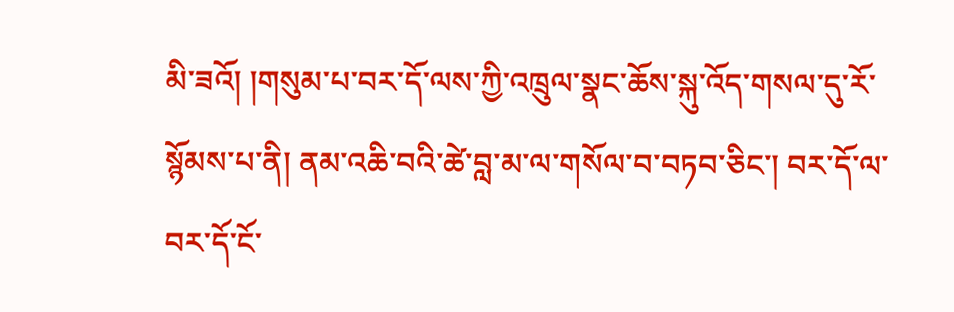མི་ཟའོ། །གསུམ་པ་བར་དོ་ལས་ཀྱི་འཁྲུལ་སྣང་ཆོས་སྐུ་འོད་གསལ་དུ་རོ་སྙོམས་པ་ནི། ནམ་འཆི་བའི་ཚེ་བླ་མ་ལ་གསོལ་བ་བཏབ་ཅིང་། བར་དོ་ལ་བར་དོ་ངོ་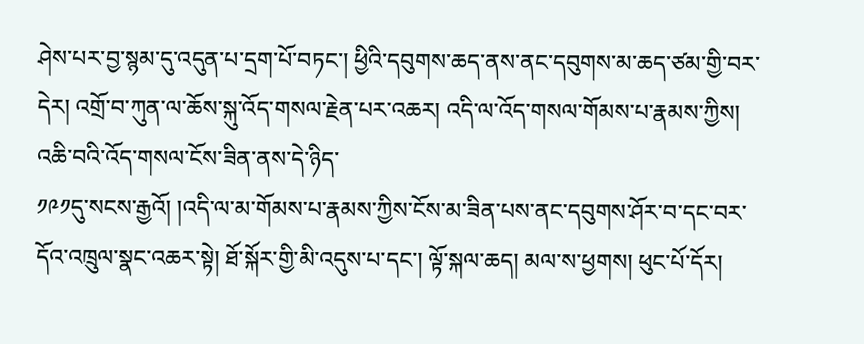ཤེས་པར་བྱ་སྙམ་དུ་འདུན་པ་དྲག་པོ་བཏང་། ཕྱིའི་དབུགས་ཆད་ནས་ནང་དབུགས་མ་ཆད་ཙམ་གྱི་བར་དེར། འགྲོ་བ་ཀུན་ལ་ཆོས་སྐུ་འོད་གསལ་རྗེན་པར་འཆར། འདི་ལ་འོད་གསལ་གོམས་པ་རྣམས་ཀྱིས། འཆི་བའི་འོད་གསལ་ངོས་ཟིན་ནས་དེ་ཉིད་
༡༩༡དུ་སངས་རྒྱའོ། །འདི་ལ་མ་གོམས་པ་རྣམས་ཀྱིས་ངོས་མ་ཟིན་པས་ནང་དབུགས་ཤོར་བ་དང་བར་དོའ་འཁྲུལ་སྣང་འཆར་སྟེ། ཐོ་སྐོར་གྱི་མི་འདུས་པ་དང་། ལྟོ་སྐལ་ཆད། མལ་ས་ཕྱགས། ཕུང་པོ་དོར།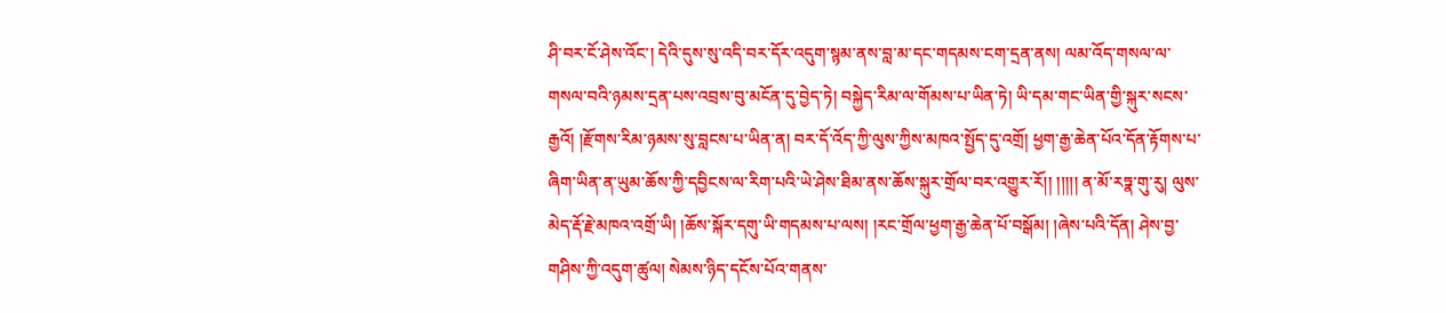ཤི་བར་ངོ་ཤེས་འོང་། དེའི་དུས་སུ་འདི་བར་དོར་འདུག་སྙམ་ནས་བླ་མ་དང་གདམས་ངག་དྲན་ནས། ལམ་འོད་གསལ་ལ་གསལ་བའི་ཉམས་དྲན་པས་འབྲས་བུ་མངོན་དུ་བྱེད་ཏེ། བསྐྱེད་རིམ་ལ་གོམས་པ་ཡིན་ཏེ། ཡི་དམ་གང་ཡིན་གྱི་སྐུར་སངས་རྒྱའོ། །རྫོགས་རིམ་ཉམས་སུ་བླངས་པ་ཡིན་ན། བར་དོ་འོད་ཀྱི་ལུས་ཀྱིས་མཁའ་སྤྱོད་དུ་འགྲོ། ཕྱག་རྒྱ་ཆེན་པོའ་དོན་རྟོགས་པ་ཞིག་ཡིན་ན་ཡུམ་ཆོས་ཀྱི་དབྱིངས་ལ་རིག་པའི་ཡེ་ཤེས་ཐིམ་ནས་ཆོས་སྐུར་གྲོལ་བར་འགྱུར་རོ།། །།།།། ན་མོ་རཏྣ་གུ་རུ། ལུས་མེད་རྡོ་རྗེ་མཁའ་འགྲོ་ཡི། །ཆོས་སྐོར་དགུ་ཡི་གདམས་པ་ལས། །རང་གྲོལ་ཕྱག་རྒྱ་ཆེན་པོ་བསྒོམ། །ཞེས་པའི་དོན། ཤེས་བྱ་གཤིས་ཀྱི་འདུག་ཚུལ། སེམས་ཉིད་དངོས་པོའ་གནས་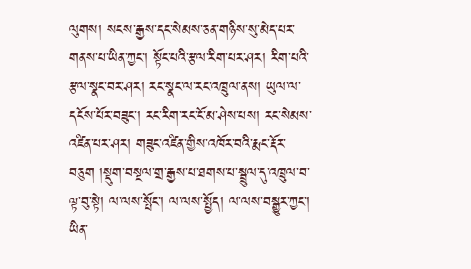ལུགས། སངས་རྒྱས་དང་སེམས་ཅན་གཉིས་སུ་མེད་པར་གནས་པ་ཡིན་ཀྱང་། སྟོང་པའི་རྩལ་རིག་པར་ཤར། རིག་པའི་རྩལ་སྣང་བར་ཤར། རང་སྣང་ལ་རང་འཁྲུལ་ནས། ཡུལ་ལ་དངོས་པོར་བཟུང་། རང་རིག་རང་ངོ་མ་ཤེས་པས། རང་སེམས་འཛིན་པར་ཤར། གཟུང་འཛིན་གྱིས་འཁོར་བའི་རྨང་རྡོར་བཅུག །སྡུག་བསྔལ་གྲ་རྒྱས་པ་ཐགས་པ་སྦྲུལ་དུ་འཁྲུལ་བ་ལྟ་བུ་སྟེ། ལ་ལས་སྤོང་། ལ་ལས་སྤྱོད། ལ་ལས་བསྒྱུར་ཀྱང་། ཡིན་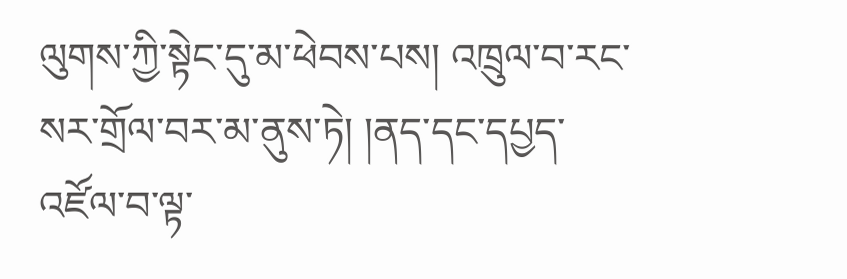ལུགས་ཀྱི་སྟེང་དུ་མ་ཕེབས་པས། འཁྲུལ་བ་རང་སར་གྲོལ་བར་མ་ནུས་ཏེ། །ནད་དང་དཔྱད་འཛོལ་བ་ལྟ་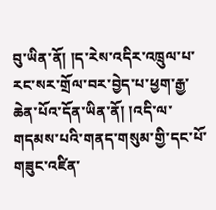བུ་ཡིན་ནོ། །ད་རེས་འདིར་འཁྲུལ་པ་རང་སར་གྲོལ་བར་བྱེད་པ་ཕྱག་རྒྱ་ཆེན་པོའ་དོན་ཡིན་ནོ། །འདི་ལ་གདམས་པའི་གནད་གསུམ་གྱི་དང་པོ་གཟུང་འཛིན་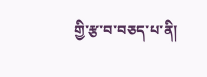གྱི་རྩ་བ་བཅད་པ་ནི།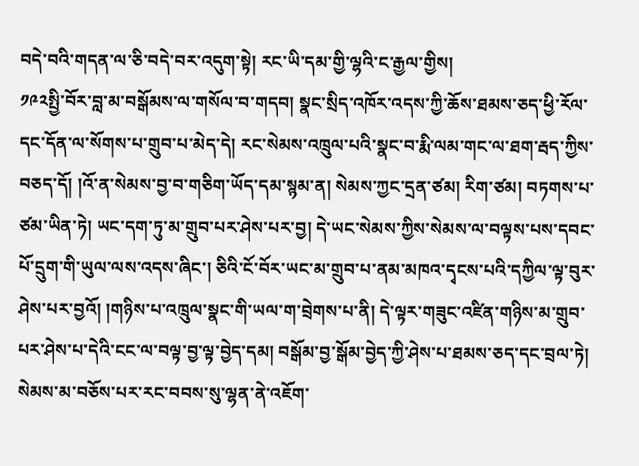བདེ་བའི་གདན་ལ་ཅི་བདེ་བར་འདུག་སྟེ། རང་ཡི་དམ་གྱི་ལྷའི་ང་རྒྱལ་གྱིས།
༡༩༢སྤྱི་བོར་བླ་མ་བསྒོམས་ལ་གསོལ་བ་གདབ། སྣང་སྲིད་འཁོར་འདས་ཀྱི་ཆོས་ཐམས་ཅད་ཕྱི་རོལ་དང་དོན་ལ་སོགས་པ་གྲུབ་པ་མེད་དེ། རང་སེམས་འཁྲུལ་པའི་སྣང་བ་རྨི་ལམ་གང་ལ་ཐག་རྦད་ཀྱིས་བཅད་དོ། །འོ་ན་སེམས་བྱ་བ་གཅིག་ཡོད་དམ་སྙམ་ན། སེམས་ཀྱང་དྲན་ཙམ། རིག་ཙམ། བཏགས་པ་ཙམ་ཡིན་ཏེ། ཡང་དག་ཏུ་མ་གྲུབ་པར་ཤེས་པར་བྱ། དེ་ཡང་སེམས་ཀྱིས་སེམས་ལ་བལྟས་པས་དབང་པོ་དྲུག་གི་ཡུལ་ལས་འདས་ཞིང་། ཅིའི་ངོ་བོར་ཡང་མ་གྲུབ་པ་ནམ་མཁའ་དྭངས་པའི་དཀྱིལ་ལྟ་བུར་ཤེས་པར་བྱའོ། །གཉིས་པ་འཁྲུལ་སྣང་གི་ཡལ་ག་བྲེགས་པ་ནི། དེ་ལྟར་གཟུང་འཛིན་གཉིས་མ་གྲུབ་པར་ཤེས་པ་དེའི་ངང་ལ་བལྟ་བྱ་ལྟ་བྱེད་དམ། བསྒོམ་བྱ་སྒོམ་བྱེད་ཀྱི་ཤེས་པ་ཐམས་ཅད་དང་བྲལ་ཏེ། སེམས་མ་བཅོས་པར་རང་བབས་སུ་ལྷན་ནེ་འཇོག་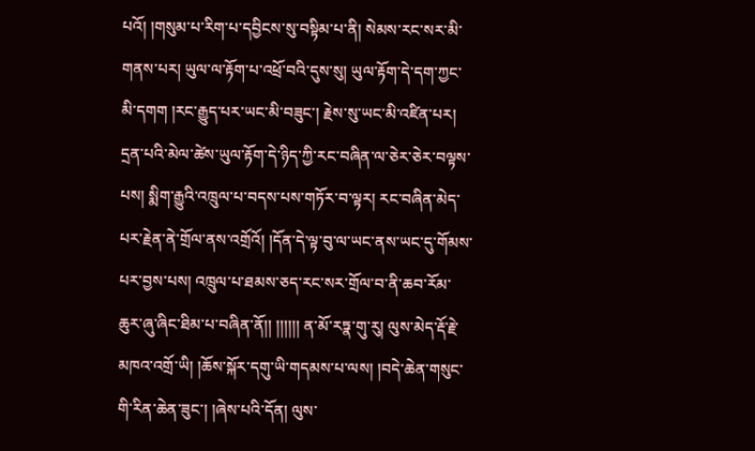པའོ། །གསུམ་པ་རིག་པ་དབྱིངས་སུ་བསྟིམ་པ་ནི། སེམས་རང་སར་མི་གནས་པར། ཡུལ་ལ་རྟོག་པ་འཕྲོ་བའི་དུས་སུ། ཡུལ་རྟོག་དེ་དག་ཀྱང་མི་དགག །རང་རྒྱུད་པར་ཡང་མི་བཟུང་། རྗེས་སུ་ཡང་མི་འཛིན་པར། དྲན་པའི་མེལ་ཚེས་ཡུལ་རྟོག་དེ་ཉིད་ཀྱི་རང་བཞིན་ལ་ཅེར་ཅེར་བལྟས་པས། སྨིག་རྒྱུའི་འཁྲུལ་པ་བདས་པས་གཏོར་བ་ལྟར། རང་བཞིན་མེད་པར་རྗེན་ནེ་གྲོལ་ནས་འགྲོའོ། །དོན་དེ་ལྟ་བུ་ལ་ཡང་ནས་ཡང་དུ་གོམས་པར་བྱས་པས། འཁྲུལ་པ་ཐམས་ཅད་རང་སར་གྲོལ་བ་ནི་ཆབ་རོམ་ཆུར་ཞུ་ཞིང་ཐིམ་པ་བཞིན་ནོ།། །།།།།། ན་མོ་རཏྣ་གུ་རུ། ལུས་མེད་རྡོ་རྗེ་མཁའ་འགྲོ་ཡི། །ཆོས་སྐོར་དགུ་ཡི་གདམས་པ་ལས། །བདེ་ཆེན་གསུང་གི་རིན་ཆེན་ཟུང་། །ཞེས་པའི་དོན། ལུས་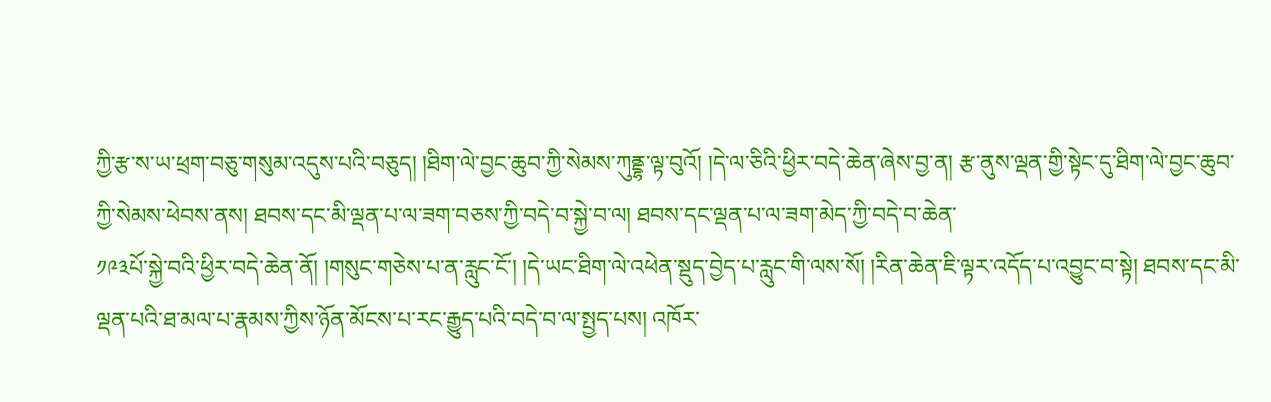ཀྱི་རྩ་ས་ཡ་ཕྲག་བཅུ་གསུམ་འདུས་པའི་བཅུད། །ཐིག་ལེ་བྱང་ཆུབ་ཀྱི་སེམས་ཀུནྡྷ་ལྟ་བུའོ། །དེ་ལ་ཅིའི་ཕྱིར་བདེ་ཆེན་ཞེས་བྱ་ན། རྩ་ནུས་ལྡན་གྱི་སྟེང་དུ་ཐིག་ལེ་བྱང་ཆུབ་ཀྱི་སེམས་ཕེབས་ནས། ཐབས་དང་མི་ལྡན་པ་ལ་ཟག་བཅས་ཀྱི་བདེ་བ་སྐྱེ་བ་ལ། ཐབས་དང་ལྡན་པ་ལ་ཟག་མེད་ཀྱི་བདེ་བ་ཆེན་
༡༩༣པོ་སྐྱེ་བའི་ཕྱིར་བདེ་ཆེན་ནོ། །གསུང་གཅེས་པ་ན་རླུང་ངོ་། །དེ་ཡང་ཐིག་ལེ་འཕེན་སྡུད་བྱེད་པ་རླུང་གི་ལས་སོ། །རིན་ཆེན་ཇི་ལྟར་འདོད་པ་འབྱུང་བ་སྟེ། ཐབས་དང་མི་ལྡན་པའི་ཐ་མལ་པ་རྣམས་ཀྱིས་ཉོན་མོངས་པ་རང་རྒྱུད་པའི་བདེ་བ་ལ་སྤྱད་པས། འཁོར་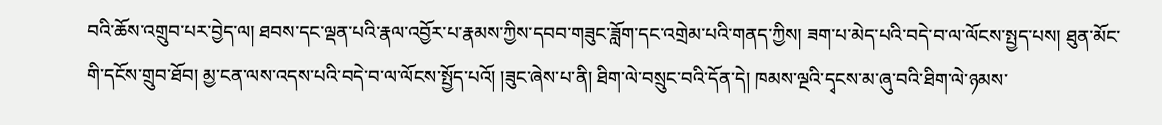བའི་ཆོས་འགྲུབ་པར་བྱེད་ལ། ཐབས་དང་ལྡན་པའི་རྣལ་འབྱོར་པ་རྣམས་ཀྱིས་དབབ་གཟུང་ཟློག་དང་འགྲེམ་པའི་གནད་ཀྱིས། ཟག་པ་མེད་པའི་བདེ་བ་ལ་ལོངས་སྤྱད་པས། ཐུན་མོང་གི་དངོས་གྲུབ་ཐོབ། མྱ་ངན་ལས་འདས་པའི་བདེ་བ་ལ་ལོངས་སྤྱོད་པའོ། །ཟུང་ཞེས་པ་ནི། ཐིག་ལེ་བསྲུང་བའི་དོན་དེ། ཁམས་ལྔའི་དྭངས་མ་ཞུ་བའི་ཐིག་ལེ་ཉམས་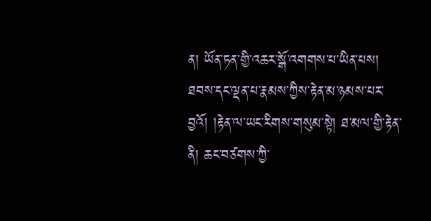ན། ཡོན་ཏན་གྱི་འཆར་སྒོ་འགགས་པ་ཡིན་པས། ཐབས་དང་ལྡན་པ་རྣམས་ཀྱིས་རྟེན་མ་ཉམས་པར་བྱའོ། །རྟེན་ལ་ཡང་རིགས་གསུམ་སྟེ། ཐ་མལ་གྱི་རྟེན་ནི། ཆང་བཙགས་ཀྱི་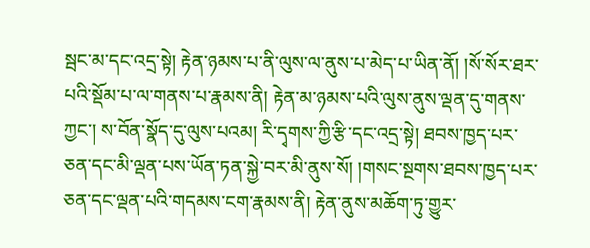སྦང་མ་དང་འདྲ་སྟེ། རྟེན་ཉམས་པ་ནི་ལུས་ལ་ནུས་པ་མེད་པ་ཡིན་ནོ། །སོ་སོར་ཐར་པའི་སྡོམ་པ་ལ་གནས་པ་རྣམས་ནི། རྟེན་མ་ཉམས་པའི་ལུས་ནུས་ལྡན་དུ་གནས་ཀྱང་། ས་བོན་སྣོད་དུ་ལུས་པའམ། རི་དྭགས་ཀྱི་རྩི་དང་འདྲ་སྟེ། ཐབས་ཁྱད་པར་ཅན་དང་མི་ལྡན་པས་ཡོན་ཏན་སྐྱེ་བར་མི་ནུས་སོ། །གསང་སྔགས་ཐབས་ཁྱད་པར་ཅན་དང་ལྡན་པའི་གདམས་ངག་རྣམས་ནི། རྟེན་ནུས་མཆོག་ཏུ་གྱུར་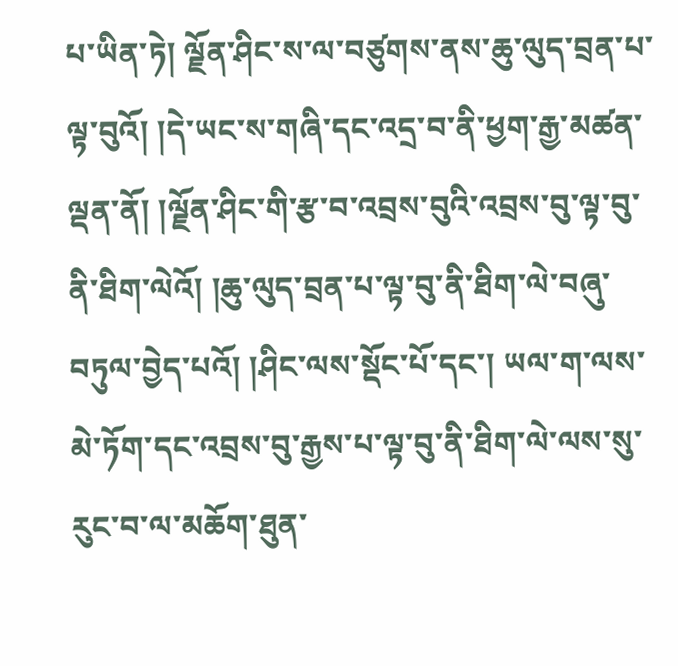པ་ཡིན་ཏེ། ལྗོན་ཤིང་ས་ལ་བཙུགས་ནས་ཆུ་ལུད་བྲན་པ་ལྟ་བུའོ། །དེ་ཡང་ས་གཞི་དང་འདྲ་བ་ནི་ཕྱག་རྒྱ་མཚན་ལྡན་ནོ། །ལྗོན་ཤིང་གི་རྩ་བ་འབྲས་བུའི་འབྲས་བུ་ལྟ་བུ་ནི་ཐིག་ལེའོ། །ཆུ་ལུད་བྲན་པ་ལྟ་བུ་ནི་ཐིག་ལེ་བཞུ་བཏུལ་བྱེད་པའོ། །ཤིང་ལས་སྡོང་པོ་དང་། ཡལ་ག་ལས་མེ་ཏོག་དང་འབྲས་བུ་རྒྱས་པ་ལྟ་བུ་ནི་ཐིག་ལེ་ལས་སུ་རུང་བ་ལ་མཆོག་ཐུན་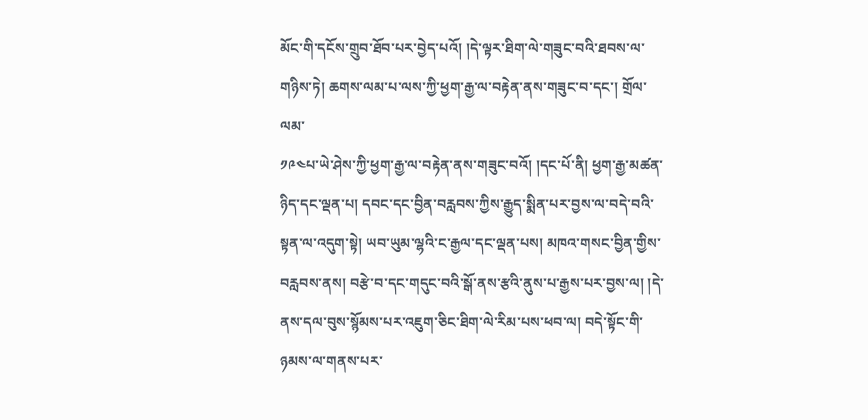མོང་གི་དངོས་གྲུབ་ཐོབ་པར་བྱེད་པའོ། །དེ་ལྟར་ཐིག་ལེ་གཟུང་བའི་ཐབས་ལ་གཉིས་ཏེ། ཆགས་ལམ་པ་ལས་ཀྱི་ཕྱག་རྒྱ་ལ་བརྟེན་ནས་གཟུང་བ་དང་། གྲོལ་ལམ་
༡༩༤པ་ཡེ་ཤེས་ཀྱི་ཕྱག་རྒྱ་ལ་བརྟེན་ནས་གཟུང་བའོ། །དང་པོ་ནི། ཕྱག་རྒྱ་མཚན་ཉིད་དང་ལྡན་པ། དབང་དང་བྱིན་བརླབས་ཀྱིས་རྒྱུད་སྨིན་པར་བྱས་ལ་བདེ་བའི་སྟན་ལ་འདུག་སྟེ། ཡབ་ཡུམ་ལྷའི་ང་རྒྱལ་དང་ལྡན་པས། མཁའ་གསང་བྱིན་གྱིས་བརླབས་ནས། བརྩེ་བ་དང་གདུང་བའི་སྒོ་ནས་རྩའི་ནུས་པ་རྒྱས་པར་བྱས་ལ། །དེ་ནས་དལ་བུས་སྙོམས་པར་འཇུག་ཅིང་ཐིག་ལེ་རིམ་པས་ཕབ་ལ། བདེ་སྟོང་གི་ཉམས་ལ་གནས་པར་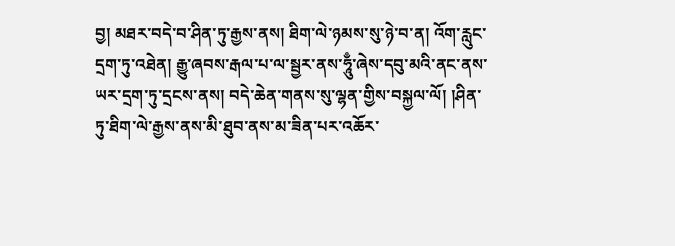བྱ། མཐར་བདེ་བ་ཤིན་ཏུ་རྒྱས་ནས། ཐིག་ལེ་ཉམས་སུ་ཉེ་བ་ན། འོག་རླུང་དྲག་ཏུ་འཐེན། རྒྱུ་ཞབས་རྒལ་པ་ལ་སྦྱར་ནས་ཧཱུྃ་ཞེས་དབུ་མའི་ནང་ནས་ཡར་དྲག་ཏུ་དྲངས་ནས། བདེ་ཆེན་གནས་སུ་ལྷན་གྱིས་བསྐྱལ་ལོ། །ཤིན་ཏུ་ཐིག་ལེ་རྒྱས་ནས་མི་ཐུབ་ནས་མ་ཟིན་པར་འཆོར་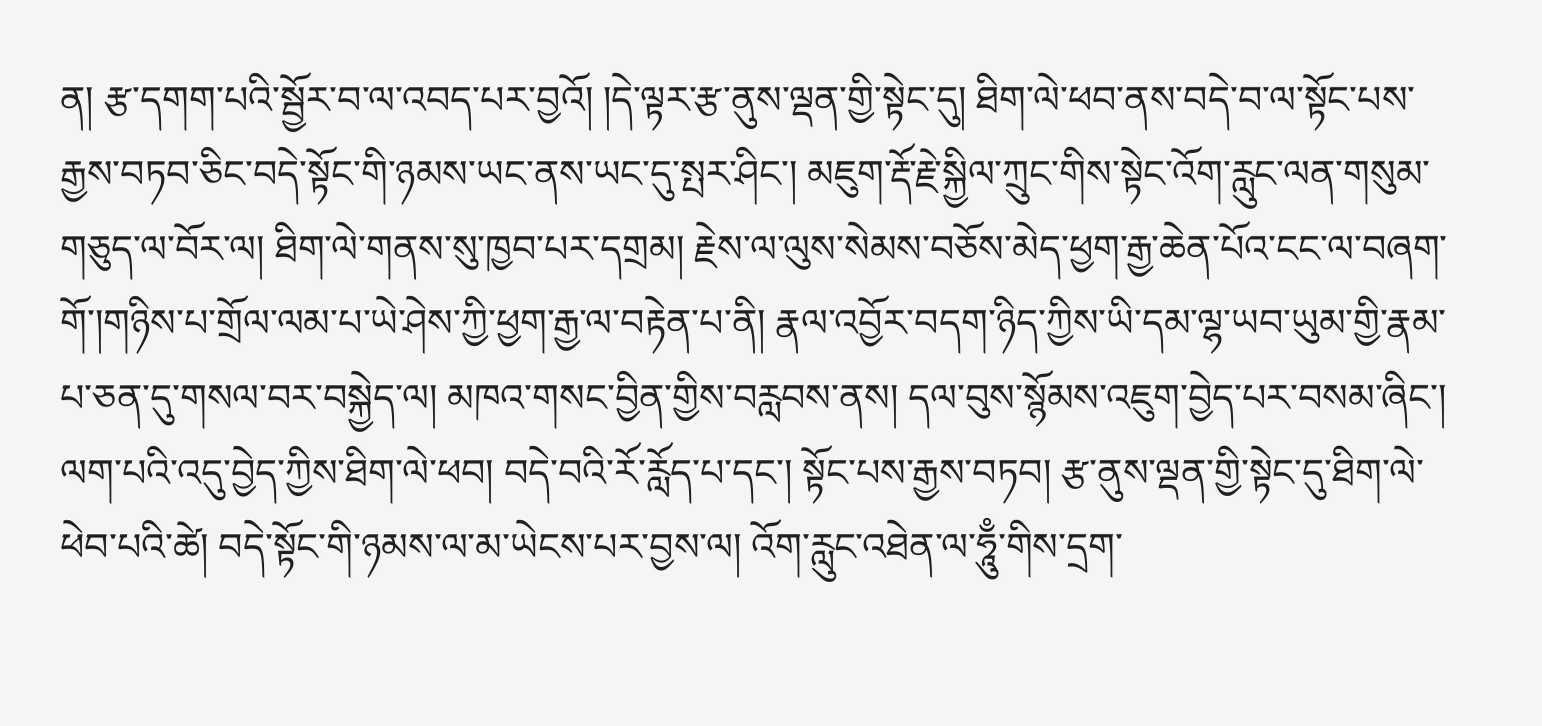ན། རྩ་དགག་པའི་སྦྱོར་བ་ལ་འབད་པར་བྱའོ། །དེ་ལྟར་རྩ་ནུས་ལྡན་གྱི་སྟེང་དུ། ཐིག་ལེ་ཕབ་ནས་བདེ་བ་ལ་སྟོང་པས་རྒྱས་བཏབ་ཅིང་བདེ་སྟོང་གི་ཉམས་ཡང་ནས་ཡང་དུ་སྤར་ཤིང་། མཇུག་རྡོ་རྗེ་སྐྱིལ་ཀྲུང་གིས་སྟེང་འོག་རླུང་ལན་གསུམ་གཅུད་ལ་བོར་ལ། ཐིག་ལེ་གནས་སུ་ཁྱབ་པར་དགྲམ། རྗེས་ལ་ལུས་སེམས་བཅོས་མེད་ཕྱག་རྒྱ་ཆེན་པོའ་ངང་ལ་བཞག་གོ་།གཉིས་པ་གྲོལ་ལམ་པ་ཡེ་ཤེས་ཀྱི་ཕྱག་རྒྱ་ལ་བརྟེན་པ་ནི། རྣལ་འབྱོར་བདག་ཉིད་ཀྱིས་ཡི་དམ་ལྷ་ཡབ་ཡུམ་གྱི་རྣམ་པ་ཅན་དུ་གསལ་བར་བསྐྱེད་ལ། མཁའ་གསང་བྱིན་གྱིས་བརླབས་ནས། དལ་བུས་སྙོམས་འཇུག་བྱེད་པར་བསམ་ཞིང་། ལག་པའི་འདུ་བྱེད་ཀྱིས་ཐིག་ལེ་ཕབ། བདེ་བའི་རོ་རློད་པ་དང་། སྟོང་པས་རྒྱས་བཏབ། རྩ་ནུས་ལྡན་གྱི་སྟེང་དུ་ཐིག་ལེ་ཕེབ་པའི་ཚེ། བདེ་སྟོང་གི་ཉམས་ལ་མ་ཡེངས་པར་བྱས་ལ། འོག་རླུང་འཐེན་ལ་ཧཱུྃ་གིས་དྲག་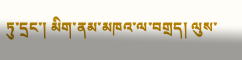ཏུ་དྲང་། མིག་ནམ་མཁའ་ལ་བགྲད། ལུས་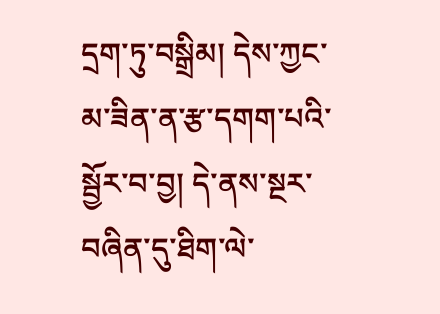དྲག་ཏུ་བསྒྲིམ། དེས་ཀྱང་མ་ཟིན་ན་རྩ་དགག་པའི་སྦྱོར་བ་བྱ། དེ་ནས་སྔར་བཞིན་དུ་ཐིག་ལེ་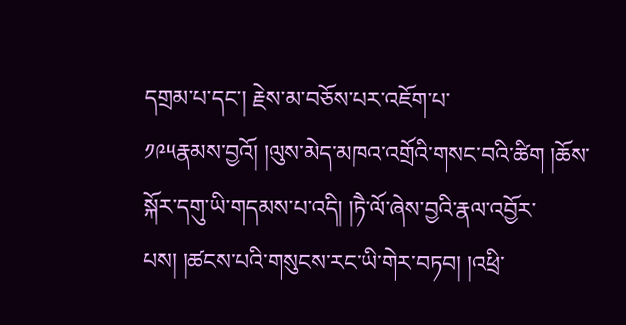དགྲམ་པ་དང་། རྗེས་མ་བཅོས་པར་འཇོག་པ་
༡༩༥རྣམས་བྱའོ། །ལུས་མེད་མཁའ་འགྲོའི་གསང་བའི་ཚིག །ཆོས་སྐོར་དགུ་ཡི་གདམས་པ་འདི། །ཏཻ་ལོ་ཞེས་བྱའི་རྣལ་འབྱོར་པས། །ཚངས་པའི་གསུངས་རང་ཡི་གེར་བཏབ། །འཕྲི་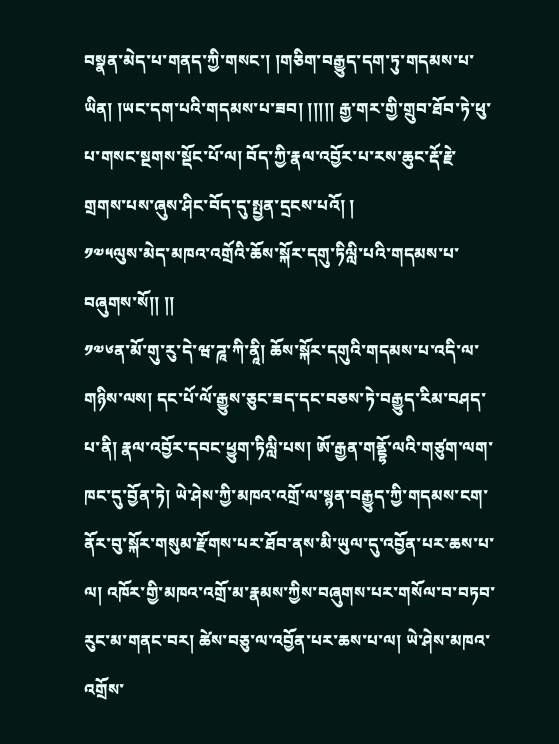བསྣན་མེད་པ་གནད་ཀྱི་གསང་། །གཅིག་བརྒྱུད་དག་ཏུ་གདམས་པ་ཡིན། །ཡང་དག་པའི་གདམས་པ་ཟབ། །།།།། རྒྱ་གར་གྱི་གྲུབ་ཐོབ་ཏེ་ཕུ་པ་གསང་སྔགས་སྡོང་པོ་ལ། བོད་ཀྱི་རྣལ་འབྱོར་པ་རས་ཆུང་རྡོ་རྗེ་གྲགས་པས་ཞུས་ཤིང་བོད་དུ་སྤྱན་དྲངས་པའོ། །
༡༧༥ལུས་མེད་མཁའ་འགྲོའི་ཆོས་སྐོར་དགུ་ཏིལླི་པའི་གདམས་པ་བཞུགས་སོ།། །།
༡༧༦ན་མོ་གུ་རུ་དེ་ཝ་ཌཱ་ཀི་ནཱི། ཆོས་སྐོར་དགུའི་གདམས་པ་འདི་ལ་གཉིས་ལས། དང་པོ་ལོ་རྒྱུས་ཅུང་ཟད་དང་བཅས་ཏེ་བརྒྱུད་རིམ་བཤད་པ་ནི། རྣལ་འབྱོར་དབང་ཕྱུག་ཏིལླི་པས། ཨོ་རྒྱན་གནྡྷོ་ལའི་གཙུག་ལག་ཁང་དུ་བྱོན་ཏེ། ཡེ་ཤེས་ཀྱི་མཁའ་འགྲོ་ལ་སྙན་བརྒྱུད་ཀྱི་གདམས་ངག་ནོར་བུ་སྐོར་གསུམ་རྫོགས་པར་ཐོབ་ནས་མི་ཡུལ་དུ་འབྱོན་པར་ཆས་པ་ལ། འཁོར་གྱི་མཁའ་འགྲོ་མ་རྣམས་ཀྱིས་བཞུགས་པར་གསོལ་བ་བཏབ་རུང་མ་གནང་བར། ཚེས་བཅུ་ལ་འབྱོན་པར་ཆས་པ་ལ། ཡེ་ཤེས་མཁའ་འགྲོས་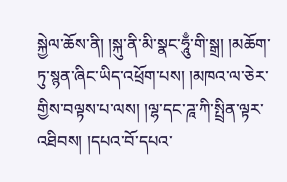སྐྱེལ་ཆོས་ནི། །སྐུ་ནི་མི་སྣང་ཧཱུྃ་གི་སྒྲ། །མཆོག་ཏུ་སྙན་ཞིང་ཡིད་འཕྲོག་པས། །མཁའ་ལ་ཅེར་གྱིས་བལྟས་པ་ལས། །ལྷ་དང་ཌཱ་ཀི་སྤྲིན་ལྟར་འཐིབས། །དཔའ་བོ་དཔའ་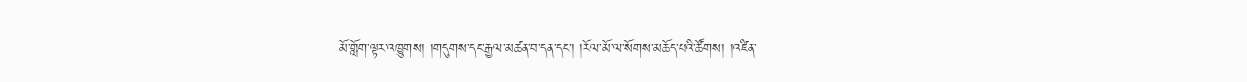མོ་གློག་ལྟར་འཁྱུགས། །གདུགས་དང་རྒྱལ་མཚན་བ་དན་དང་། །རོལ་མོ་ལ་སོགས་མཆོད་པའི་ཚོགས། །འཛིན་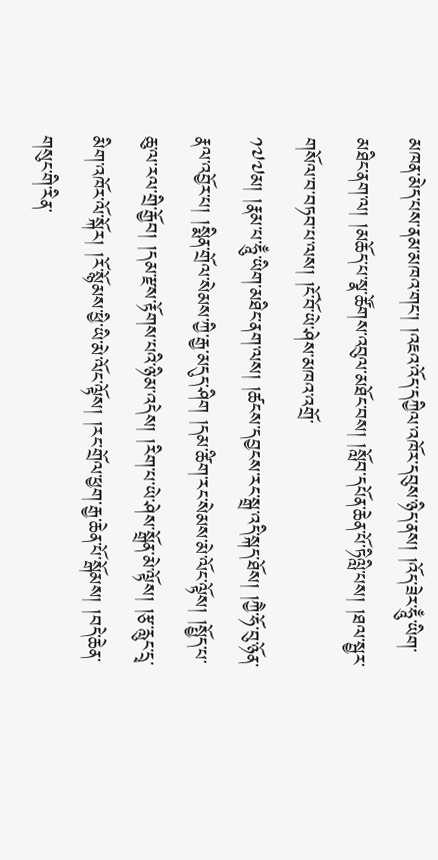མཁན་མེད་པས་ནམ་མཁའ་གང་། །འཇའ་འོད་དཀྱིལ་འཁོར་དབུས་ཉིད་ནས། །འོད་ཟེར་ཧཱུྃ་ཡིག་མཐིང་ནག་ལ། །མཆོད་པ་སྣ་ཚོགས་འབུལ་མཐོང་བས། །སློབ་དཔོན་ཆེན་པོ་ཏིལླི་པས། །ཐལ་སྦྱར་གསོལ་བ་བཏབ་པ་ལས། །ངོ་བོ་ཡེ་ཤེས་མཁའ་འགྲོ་
༡༧༧མ། །རྣམ་པ་ཧཱུྃ་ཡིག་མཐིང་ནག་ལས། །ཚངས་དབྱངས་རང་སྒྲ་འདི་སྐད་ཐོས། །ཀྱཻ་ཧོ་བུ་ཉོན་རྣལ་འབྱོར་པ། །སྨིན་གྲོལ་སེམས་ཀྱི་རྒྱ་མདུད་ཤིག །དམ་ཚིག་རང་སེམས་མེ་ལོང་ལྟོས། །སྤྱོད་པ་ཆུ་ལ་རལ་གྲི་རྒྱོབ། །དམ་རྫས་རྟོགས་པའི་ཉི་མ་འདེས། །རིག་པ་ཡེ་ཤེས་སྒྲོན་མེ་ལྟོས། །རྩ་རླུང་དྲྭ་མིག་འཁོར་ལོ་སྐོར། །རོ་སྙོམས་ཕྱི་ཡི་མེ་ལོང་ལྟོས། །རང་གྲོལ་ཕྱག་རྒྱ་ཆེན་པོ་སྒོམས། །བདེ་ཆེན་གསུང་གི་རིན་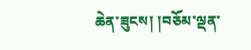ཆེན་ཟུངས། །བཅོམ་ལྡན་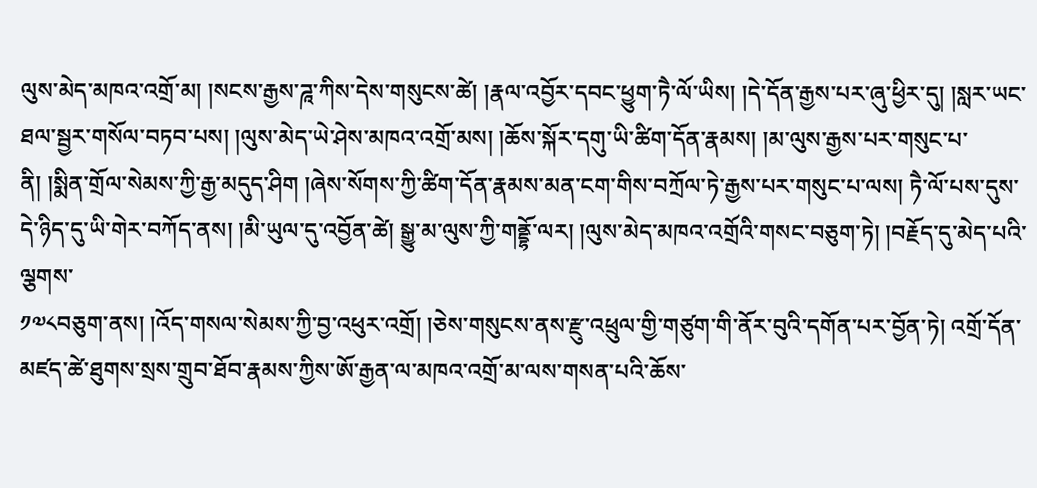ལུས་མེད་མཁའ་འགྲོ་མ། །སངས་རྒྱས་ཌཱ་ཀིས་དེས་གསུངས་ཚེ། །རྣལ་འབྱོར་དབང་ཕྱུག་ཏཻ་ལོ་ཡིས། །དེ་དོན་རྒྱས་པར་ཞུ་ཕྱིར་དུ། །སླར་ཡང་ཐལ་སྦྱར་གསོལ་བཏབ་པས། །ལུས་མེད་ཡེ་ཤེས་མཁའ་འགྲོ་མས། །ཆོས་སྐོར་དགུ་ཡི་ཚིག་དོན་རྣམས། །མ་ལུས་རྒྱས་པར་གསུང་པ་ནི། །སྨིན་གྲོལ་སེམས་ཀྱི་རྒྱ་མདུད་ཤིག །ཞེས་སོགས་ཀྱི་ཚིག་དོན་རྣམས་མན་ངག་གིས་བཀྲོལ་ཏེ་རྒྱས་པར་གསུང་པ་ལས། ཏཻ་ལོ་པས་དུས་དེ་ཉིད་དུ་ཡི་གེར་བཀོད་ནས། །མི་ཡུལ་དུ་འབྱོན་ཚེ། སྒྱུ་མ་ལུས་ཀྱི་གནྡྷོ་ལར། །ལུས་མེད་མཁའ་འགྲོའི་གསང་བཅུག་ཏེ། །བརྗོད་དུ་མེད་པའི་ལྕགས་
༡༧༨བཅུག་ནས། །འོད་གསལ་སེམས་ཀྱི་བྱ་འཕུར་འགྲོ། །ཅེས་གསུངས་ནས་རྫུ་འཕྲུལ་གྱི་གཙུག་གི་ནོར་བུའི་དགོན་པར་བྱོན་ཏེ། འགྲོ་དོན་མཛད་ཚེ་ཐུགས་སྲས་གྲུབ་ཐོབ་རྣམས་ཀྱིས་ཨོ་རྒྱན་ལ་མཁའ་འགྲོ་མ་ལས་གསན་པའི་ཆོས་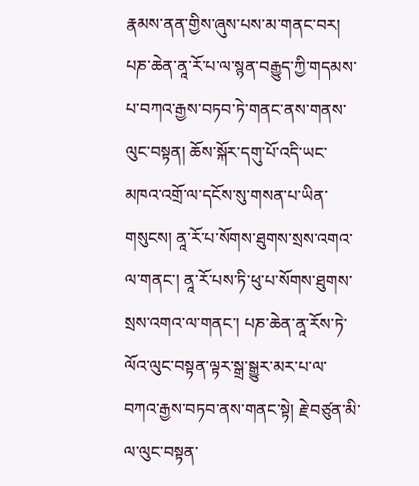རྣམས་ནན་གྱིས་ཞུས་པས་མ་གནང་བར། པཎ་ཆེན་ནཱ་རོ་པ་ལ་སྙན་བརྒྱུད་ཀྱི་གདམས་པ་བཀའ་རྒྱས་བཏབ་ཏེ་གནང་ནས་གནས་ལུང་བསྟན། ཆོས་སྐོར་དགུ་པོ་འདི་ཡང་མཁའ་འགྲོ་ལ་དངོས་སུ་གསན་པ་ཡིན་གསུངས། ནཱ་རོ་པ་སོགས་ཐུགས་སྲས་འགའ་ལ་གནང་། ནཱ་རོ་པས་ཏི་ཕུ་པ་སོགས་ཐུགས་སྲས་འགའ་ལ་གནང་། པཎ་ཆེན་ནཱ་རོས་ཏེ་ལོའ་ལུང་བསྟན་ལྟར་སྒྲ་སྒྱུར་མར་པ་ལ་བཀའ་རྒྱས་བཏབ་ནས་གནང་སྟེ། རྗེ་བཙུན་མི་ལ་ལུང་བསྟན་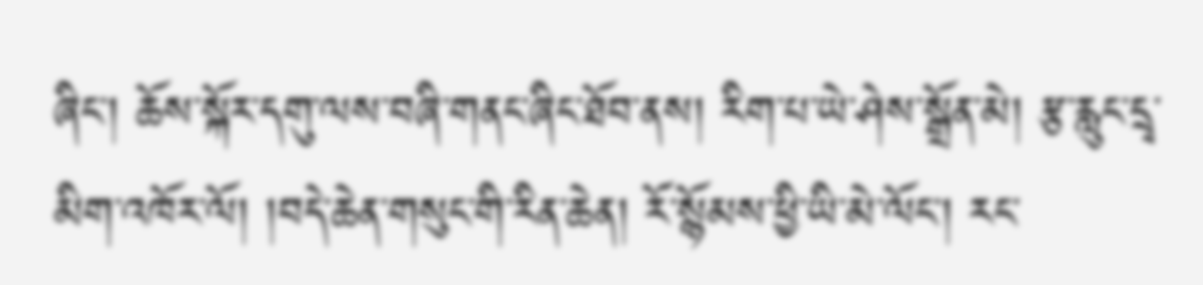ཞིང་། ཆོས་སྐོར་དགུ་ལས་བཞི་གནང་ཞིང་ཐོབ་ནས། རིག་པ་ཡེ་ཤེས་སྒྲོན་མེ། རྩ་རླུང་དྲྭ་མིག་འཁོར་ལོ། །བདེ་ཆེན་གསུང་གི་རིན་ཆེན། རོ་སྙོམས་ཕྱི་ཡི་མེ་ལོང་། རང་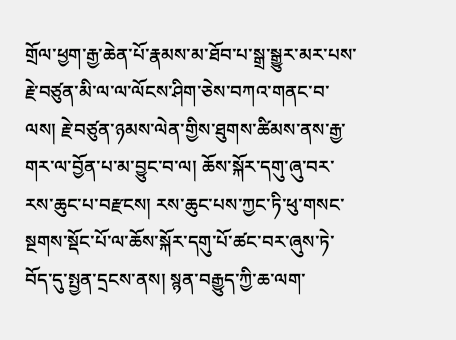གྲོལ་ཕྱག་རྒྱ་ཆེན་པོ་རྣམས་མ་ཐོབ་པ་སྒྲ་སྒྱུར་མར་པས་རྗེ་བཙུན་མི་ལ་ལ་ལོངས་ཤིག་ཅེས་བཀའ་གནང་བ་ལས། རྗེ་བཙུན་ཉམས་ལེན་གྱིས་ཐུགས་ཚིམས་ནས་རྒྱ་གར་ལ་བྱོན་པ་མ་བྱུང་བ་ལ། ཆོས་སྐོར་དགུ་ཞུ་བར་རས་ཆུང་པ་བརྫངས། རས་ཆུང་པས་ཀྱང་ཏི་ཕུ་གསང་སྔགས་སྡོང་པོ་ལ་ཆོས་སྐོར་དགུ་པོ་ཚང་བར་ཞུས་ཏེ་བོད་དུ་སྤྱན་དྲངས་ནས། སྙན་བརྒྱུད་ཀྱི་ཆ་ལག་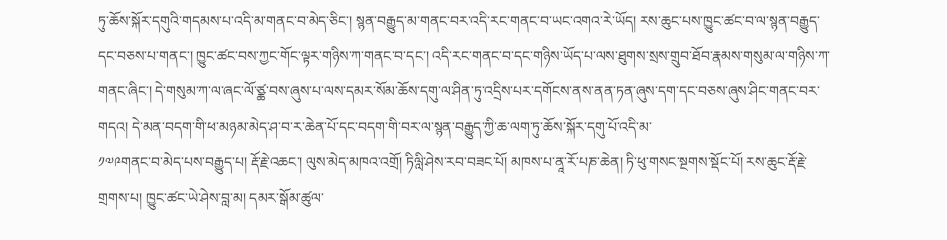ཏུ་ཆོས་སྐོར་དགུའི་གདམས་པ་འདི་མ་གནང་བ་མེད་ཅིང་། སྙན་བརྒྱུད་མ་གནང་བར་འདི་རང་གནང་བ་ཡང་འགའ་རེ་ཡོད། རས་ཆུང་པས་ཁྱུང་ཚང་བ་ལ་སྙན་བརྒྱུད་དང་བཅས་པ་གནང་། ཁྱུང་ཚང་བས་ཀྱང་གོང་ལྟར་གཉིས་ཀ་གནང་བ་དང་། འདི་རང་གནང་བ་དང་གཉིས་ཡོད་པ་ལས་ཐུགས་སྲས་གྲུབ་ཐོབ་རྣམས་གསུམ་ལ་གཉིས་ཀ་གནང་ཞིང་། དེ་གསུམ་ཀ་ལ་ཞང་ལོ་ཙྪ་བས་ཞུས་པ་ལས་དམར་སོམ་ཆོས་དགུ་ལ་ཤིན་ཏུ་འདྲིས་པར་དགོངས་ནས་ནན་ཏན་ཞུས་དག་དང་བཅས་ཞུས་ཤིང་གནང་བར་གདའ། དེ་མན་བདག་གི་ཕ་མཉམ་མེད་ཤ་བ་ར་ཆེན་པོ་དང་བདག་གི་བར་ལ་སྙན་བརྒྱུད་ཀྱི་ཆ་ལག་ཏུ་ཆོས་སྐོར་དགུ་པོ་འདི་མ་
༡༧༩གནང་བ་མེད་པས་བརྒྱུད་པ། རྡོ་རྗེ་འཆང་། ལུས་མེད་མཁའ་འགྲོ། ཏིལླི་ཤེས་རབ་བཟང་པོ། མཁས་པ་ནཱ་རོ་པཎ་ཆེན། ཏི་ཕུ་གསང་སྔགས་སྡོང་པོ། རས་ཆུང་རྡོ་རྗེ་གྲགས་པ། ཁྱུང་ཚང་ཡེ་ཤེས་བླ་མ། དམར་སྒོམ་ཚུལ་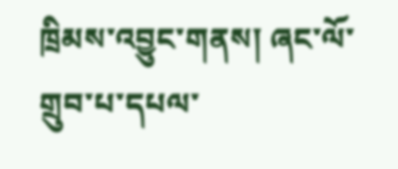ཁྲིམས་འབྱུང་གནས། ཞང་ལོ་གྲུབ་པ་དཔལ་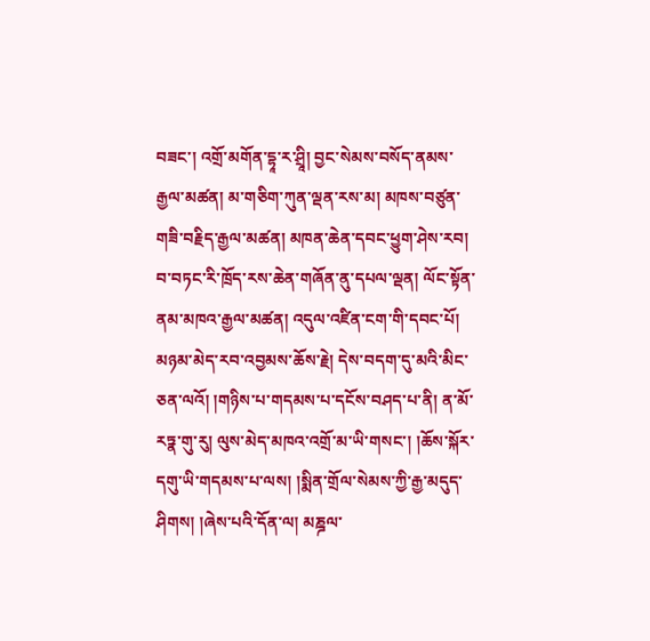བཟང་། འགྲོ་མགོན་དྷཱ་ར་ཤྲཱི། བྱང་སེམས་བསོད་ནམས་རྒྱལ་མཚན། མ་གཅིག་ཀུན་ལྡན་རས་མ། མཁས་བཙུན་གཟི་བརྗིད་རྒྱལ་མཚན། མཁན་ཆེན་དབང་ཕྱུག་ཤེས་རབ། བ་བཏང་རི་ཁྲོད་རས་ཆེན་གཞོན་ནུ་དཔལ་ལྡན། ལོང་སྟོན་ནམ་མཁའ་རྒྱལ་མཚན། འདུལ་འཛིན་ངག་གི་དབང་པོ། མཉམ་མེད་རབ་འབྱམས་ཆོས་རྗེ། དེས་བདག་དུ་མའི་མིང་ཅན་ལའོ། །གཉིས་པ་གདམས་པ་དངོས་བཤད་པ་ནི། ན་མོ་རཏྣ་གུ་རུ། ལུས་མེད་མཁའ་འགྲོ་མ་ཡི་གསང་། །ཆོས་སྐོར་དགུ་ཡི་གདམས་པ་ལས། །སྨིན་གྲོལ་སེམས་ཀྱི་རྒྱ་མདུད་ཤིགས། །ཞེས་པའི་དོན་ལ། མཎྜལ་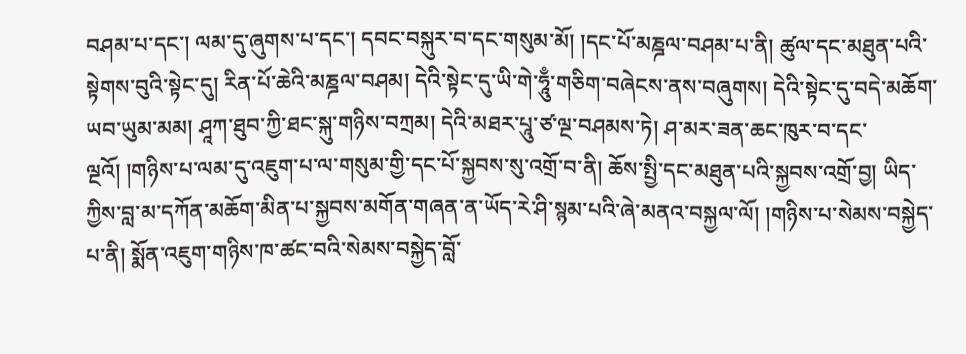བཤམ་པ་དང་། ལམ་དུ་ཞུགས་པ་དང་། དབང་བསྐུར་བ་དང་གསུམ་མོ། །དང་པོ་མཎྜལ་བཤམ་པ་ནི། ཚུལ་དང་མཐུན་པའི་སྟེགས་བུའི་སྟེང་དུ། རིན་པོ་ཆེའི་མཎྜལ་བཤམ། དེའི་སྟེང་དུ་ཡི་གེ་ཧཱུྃ་གཅིག་བཞེངས་ནས་བཞུགས། དེའི་སྟེང་དུ་བདེ་མཆོག་ཡབ་ཡུམ་མམ། ཤཱཀ་ཐུབ་ཀྱི་ཐང་སྐུ་གཉིས་བཀྲམ། དེའི་མཐར་པཱུ་ཙ་ལྔ་བཤམས་ཏེ། ཤ་མར་ཟན་ཆང་ཁུར་བ་དང་ལྔའོ། །གཉིས་པ་ལམ་དུ་འཇུག་པ་ལ་གསུམ་གྱི་དང་པོ་སྐྱབས་སུ་འགྲོ་བ་ནི། ཆོས་སྤྱི་དང་མཐུན་པའི་སྐྱབས་འགྲོ་བྱ། ཡིད་ཀྱིས་བླ་མ་དཀོན་མཆོག་མིན་པ་སྐྱབས་མགོན་གཞན་ན་ཡོད་རེ་ཤི་སྙམ་པའི་ཞེ་མནའ་བསྐྱལ་ལོ། །གཉིས་པ་སེམས་བསྐྱེད་པ་ནི། སྨོན་འཇུག་གཉིས་ཁ་ཚང་བའི་སེམས་བསྐྱེད་བློ་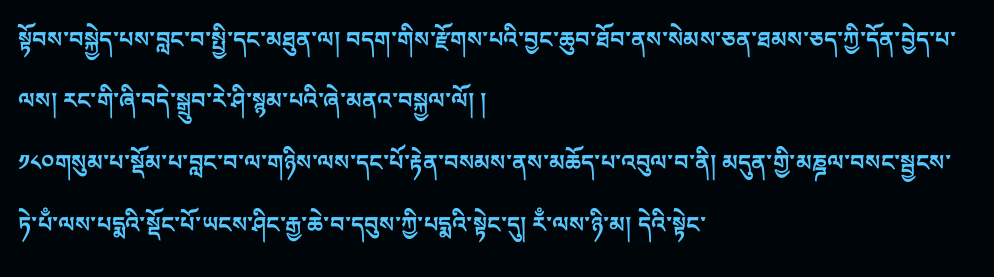སྟོབས་བསྐྱེད་པས་བླང་བ་སྤྱི་དང་མཐུན་ལ། བདག་གིས་རྫོགས་པའི་བྱང་ཆུབ་ཐོབ་ནས་སེམས་ཅན་ཐམས་ཅད་ཀྱི་དོན་བྱེད་པ་ལས། རང་གི་ཞི་བདེ་སྒྲུབ་རེ་ཤི་སྙམ་པའི་ཞེ་མནའ་བསྐྱལ་ལོ། །
༡༨༠གསུམ་པ་སྡོམ་པ་བླང་བ་ལ་གཉིས་ལས་དང་པོ་རྟེན་བསམས་ནས་མཆོད་པ་འབུལ་བ་ནི། མདུན་གྱི་མཎྜལ་བསང་སྦྱངས་ཏེ་པྃ་ལས་པདྨའི་སྡོང་པོ་ཡངས་ཤིང་རྒྱ་ཆེ་བ་དབུས་ཀྱི་པདྨའི་སྟེང་དུ། རྃ་ལས་ཉི་མ། དེའི་སྟེང་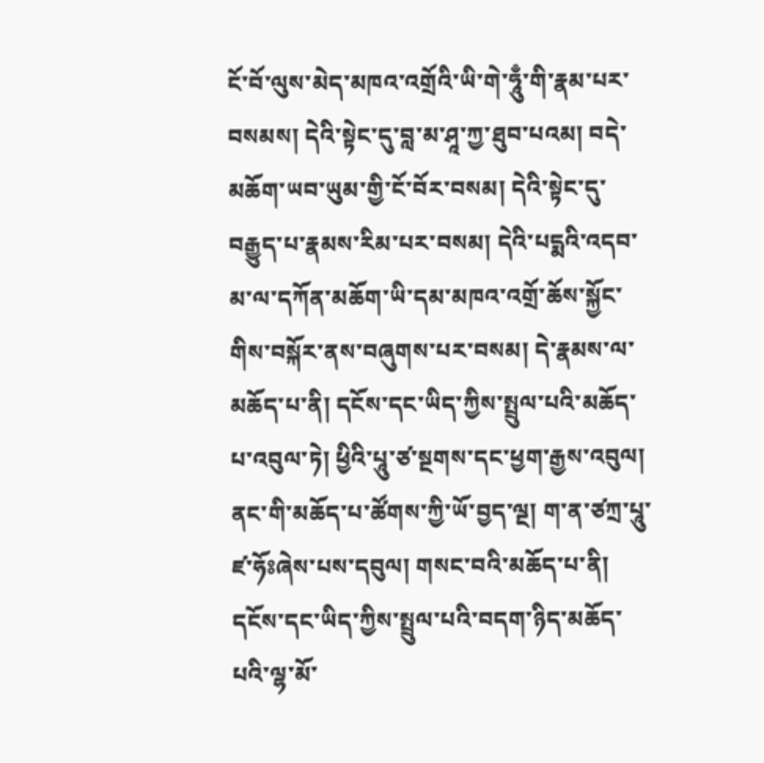ངོ་བོ་ལུས་མེད་མཁའ་འགྲོའི་ཡི་གེ་ཧཱུྃ་གི་རྣམ་པར་བསམས། དེའི་སྟེང་དུ་བླ་མ་ཤཱ་ཀྱ་ཐུབ་པའམ། བདེ་མཆོག་ཡབ་ཡུམ་གྱི་ངོ་བོར་བསམ། དེའི་སྟེང་དུ་བརྒྱུད་པ་རྣམས་རིམ་པར་བསམ། དེའི་པདྨའི་འདབ་མ་ལ་དཀོན་མཆོག་ཡི་དམ་མཁའ་འགྲོ་ཆོས་སྐྱོང་གིས་བསྐོར་ནས་བཞུགས་པར་བསམ། དེ་རྣམས་ལ་མཆོད་པ་ནི། དངོས་དང་ཡིད་ཀྱིས་སྤྲུལ་པའི་མཆོད་པ་འབུལ་ཏེ། ཕྱིའི་པཱུ་ཙ་སྔགས་དང་ཕྱག་རྒྱས་འབུལ། ནང་གི་མཆོད་པ་ཚོགས་ཀྱི་ཡོ་བྱད་ལྔ། ག་ན་ཙཀྲ་པཱུ་ཛ་ཧོཿཞེས་པས་དབུལ། གསང་བའི་མཆོད་པ་ནི། དངོས་དང་ཡིད་ཀྱིས་སྤྲུལ་པའི་བདག་ཉིད་མཆོད་པའི་ལྷ་མོ་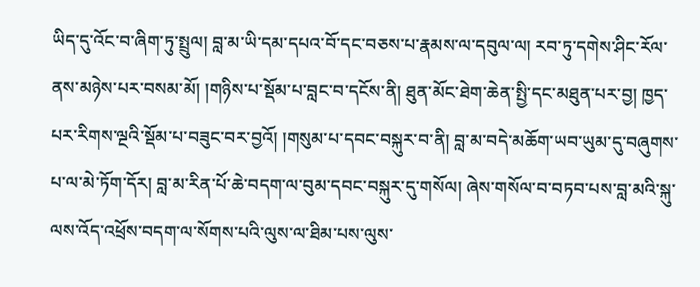ཡིད་དུ་འོང་བ་ཞིག་ཏུ་སྤྲུལ། བླ་མ་ཡི་དམ་དཔའ་བོ་དང་བཅས་པ་རྣམས་ལ་དབུལ་ལ། རབ་ཏུ་དགེས་ཤིང་རོལ་ནས་མཉེས་པར་བསམ་མོ། །གཉིས་པ་སྡོམ་པ་བླང་བ་དངོས་ནི། ཐུན་མོང་ཐེག་ཆེན་སྤྱི་དང་མཐུན་པར་བྱ། ཁྱད་པར་རིགས་ལྔའི་སྡོམ་པ་བཟུང་བར་བྱའོ། །གསུམ་པ་དབང་བསྐུར་བ་ནི། བླ་མ་བདེ་མཆོག་ཡབ་ཡུམ་དུ་བཞུགས་པ་ལ་མེ་ཏོག་དོར། བླ་མ་རིན་པོ་ཆེ་བདག་ལ་བུམ་དབང་བསྐུར་དུ་གསོལ། ཞེས་གསོལ་བ་བཏབ་པས་བླ་མའི་སྐུ་ལས་འོད་འཕྲོས་བདག་ལ་སོགས་པའི་ལུས་ལ་ཐིམ་པས་ལུས་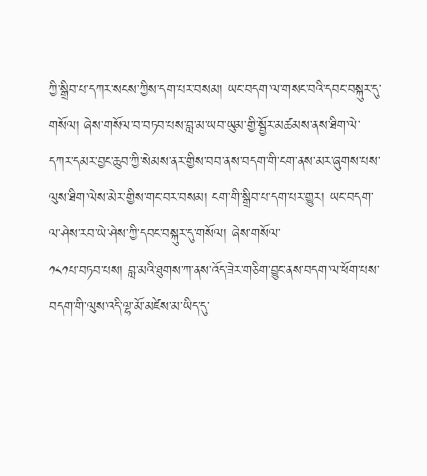ཀྱི་སྒྲིབ་པ་དཀར་སངས་ཀྱིས་དག་པར་བསམ། ཡང་བདག་ལ་གསང་བའི་དབང་བསྐུར་དུ་གསོལ། ཞེས་གསོལ་བ་བཏབ་པས་བླ་མ་ཡབ་ཡུམ་གྱི་སྦྱོར་མཚམས་ནས་ཐིག་ལེ་དཀར་དམར་བྱང་ཆུབ་ཀྱི་སེམས་ནར་གྱིས་བབ་ནས་བདག་གི་ངག་ནས་མར་ཞུགས་པས་ལུས་ཐིག་ལེས་མེར་གྱིས་གང་བར་བསམ། ངག་གི་སྒྲིབ་པ་དག་པར་གྱུར། ཡང་བདག་ལ་ཤེས་རབ་ཡེ་ཤེས་ཀྱི་དབང་བསྐུར་དུ་གསོལ། ཞེས་གསོལ་
༡༨༡པ་བཏབ་པས། བླ་མའི་ཐུགས་ཀ་ནས་འོད་ཟེར་གཅིག་བྱུང་ནས་བདག་ལ་ཕོག་པས་བདག་གི་ལུས་འདི་ལྷ་མོ་མཛེས་མ་ཡིད་དུ་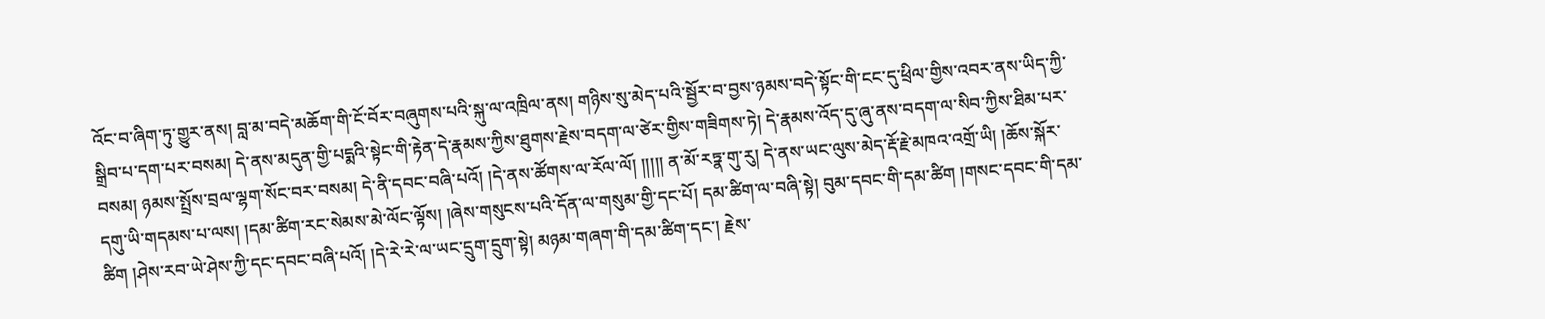འོང་བ་ཞིག་ཏུ་གྱུར་ནས། བླ་མ་བདེ་མཆོག་གི་ངོ་བོར་བཞུགས་པའི་སྐུ་ལ་འཁྲིལ་ནས། གཉིས་སུ་མེད་པའི་སྦྱོར་བ་བྱས་ཉམས་བདེ་སྟོང་གི་ངང་དུ་ཕྲིལ་གྱིས་འབར་ནས་ཡིད་ཀྱི་སྒྲིབ་པ་དག་པར་བསམ། དེ་ནས་མདུན་གྱི་པདྨའི་སྟེང་གི་རྟེན་དེ་རྣམས་ཀྱིས་ཐུགས་རྗེས་བདག་ལ་ཙེར་གྱིས་གཟིགས་ཏེ། དེ་རྣམས་འོད་དུ་ཞུ་ནས་བདག་ལ་སིབ་ཀྱིས་ཐིམ་པར་བསམ། ཉམས་སྤྲོས་བྲལ་ལྷག་སོང་བར་བསམ། དེ་ནི་དབང་བཞི་པའོ། །དེ་ནས་ཚོགས་ལ་རོལ་ལོ། །།།།། ན་མོ་རཏྣ་གུ་རུ། དེ་ནས་ཡང་ལུས་མེད་རྡོ་རྗེ་མཁའ་འགྲོ་ཡི། །ཆོས་སྐོར་དགུ་ཡི་གདམས་པ་ལས། །དམ་ཚིག་རང་སེམས་མེ་ལོང་ལྟོས། །ཞེས་གསུངས་པའི་དོན་ལ་གསུམ་གྱི་དང་པོ། དམ་ཚིག་ལ་བཞི་སྟེ། བུམ་དབང་གི་དམ་ཚིག །གསང་དབང་གི་དམ་ཚིག །ཤེས་རབ་ཡེ་ཤེས་ཀྱི་དང་དབང་བཞི་པའོ། །དེ་རེ་རེ་ལ་ཡང་དྲུག་དྲུག་སྟེ། མཉམ་གཞག་གི་དམ་ཚིག་དང་། རྗེས་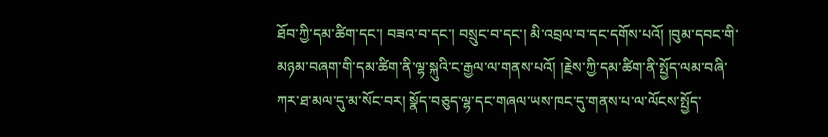ཐོབ་ཀྱི་དམ་ཚིག་དང་། བཟའ་བ་དང་། བསྲུང་བ་དང་། མི་འབྲལ་བ་དང་དགོས་པའོ། །བུམ་དབང་གི་མཉམ་བཞག་གི་དམ་ཚིག་ནི་ལྷ་སྐུའི་ང་རྒྱལ་ལ་གནས་པའོ། །རྗེས་ཀྱི་དམ་ཚིག་ནི་སྤྱོད་ལམ་བཞི་ཀར་ཐ་མལ་དུ་མ་སོང་བར། སྣོད་བཅུད་ལྷ་དང་གཞལ་ཡས་ཁང་དུ་གནས་པ་ལ་ལོངས་སྤྱོད་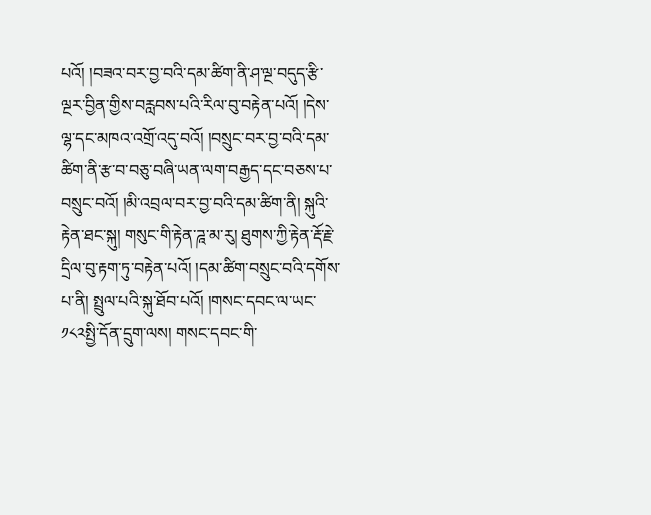པའོ། །བཟའ་བར་བྱ་བའི་དམ་ཚིག་ནི་ཤ་ལྔ་བདུད་རྩི་ལྔར་བྱིན་གྱིས་བརླབས་པའི་རིལ་བུ་བརྟེན་པའོ། །དེས་ལྷ་དང་མཁའ་འགྲོ་འདུ་བའོ། །བསྲུང་བར་བྱ་བའི་དམ་ཚིག་ནི་རྩ་བ་བཅུ་བཞི་ཡན་ལག་བརྒྱད་དང་བཅས་པ་བསྲུང་བའོ། །མི་འབྲལ་བར་བྱ་བའི་དམ་ཚིག་ནི། སྐུའི་རྟེན་ཐང་སྐུ། གསུང་གི་རྟེན་ཌཱ་མ་རུ། ཐུགས་ཀྱི་རྟེན་རྡོ་རྗེ་དྲིལ་བུ་རྟག་ཏུ་བརྟེན་པའོ། །དམ་ཚིག་བསྲུང་བའི་དགོས་པ་ནི། སྤྲུལ་པའི་སྐུ་ཐོབ་པའོ། །གསང་དབང་ལ་ཡང་
༡༨༢སྤྱི་དོན་དྲུག་ལས། གསང་དབང་གི་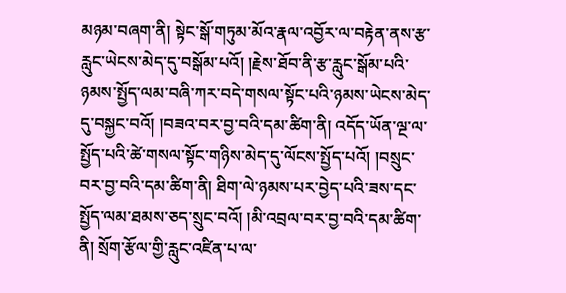མཉམ་བཞག་ནི། སྟེང་སྒོ་གཏུམ་མོའ་རྣལ་འབྱོར་ལ་བརྟེན་ནས་རྩ་རླུང་ཡེངས་མེད་དུ་བསྒོམ་པའོ། །རྗེས་ཐོབ་ནི་རྩ་རླུང་སྒོམ་པའི་ཉམས་སྤྱོད་ལམ་བཞི་ཀར་བདེ་གསལ་སྟོང་པའི་ཉམས་ཡེངས་མེད་དུ་བསྐྱང་བའོ། །བཟའ་བར་བྱ་བའི་དམ་ཚིག་ནི། འདོད་ཡོན་ལྔ་ལ་སྤྱོད་པའི་ཚེ་གསལ་སྟོང་གཉིས་མེད་དུ་ལོངས་སྤྱོད་པའོ། །བསྲུང་བར་བྱ་བའི་དམ་ཚིག་ནི། ཐིག་ལེ་ཉམས་པར་བྱེད་པའི་ཟས་དང་སྤྱོད་ལམ་ཐམས་ཅད་སྲུང་བའོ། །མི་འབྲལ་བར་བྱ་བའི་དམ་ཚིག་ནི། སྲོག་རྩོལ་གྱི་རླུང་འཛིན་པ་ལ་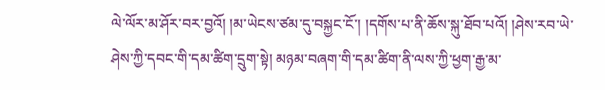ལེ་ལོར་མ་ཤོར་བར་བྱའོ། །མ་ཡེངས་ཙམ་དུ་བསྐྱང་ངོ་། །དགོས་པ་ནི་ཆོས་སྐུ་ཐོབ་པའོ། །ཤེས་རབ་ཡེ་ཤེས་ཀྱི་དབང་གི་དམ་ཚིག་དྲུག་སྟེ། མཉམ་བཞག་གི་དམ་ཚིག་ནི་ལས་ཀྱི་ཕྱག་རྒྱ་མ་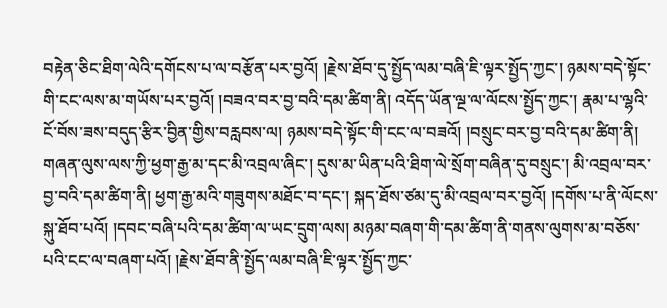བརྟེན་ཅིང་ཐིག་ལེའི་དགོངས་པ་ལ་བརྩོན་པར་བྱའོ། །རྗེས་ཐོབ་དུ་སྤྱོད་ལམ་བཞི་ཇི་ལྟར་སྤྱོད་ཀྱང་། ཉམས་བདེ་སྟོང་གི་ངང་ལས་མ་གཡོས་པར་བྱའོ། །བཟའ་བར་བྱ་བའི་དམ་ཚིག་ནི། འདོད་ཡོན་ལྔ་ལ་ལོངས་སྤྱོད་ཀྱང་། རྣམ་པ་ལྷའི་ངོ་བོས་ཟས་བདུད་རྩིར་བྱིན་གྱིས་བརླབས་ལ། ཉམས་བདེ་སྟོང་གི་ངང་ལ་བཟའོ། །བསྲུང་བར་བྱ་བའི་དམ་ཚིག་ནི། གཞན་ལུས་ལས་ཀྱི་ཕྱག་རྒྱ་མ་དང་མི་འབྲལ་ཞིང་། དུས་མ་ཡིན་པའི་ཐིག་ལེ་སྲོག་བཞིན་དུ་བསྲུང་། མི་འབྲལ་བར་བྱ་བའི་དམ་ཚིག་ནི། ཕྱག་རྒྱ་མའི་གཟུགས་མཐོང་བ་དང་། སྐད་ཐོས་ཙམ་དུ་མི་འབྲལ་བར་བྱའོ། །དགོས་པ་ནི་ལོངས་སྐུ་ཐོབ་པའོ། །དབང་བཞི་པའི་དམ་ཚིག་ལ་ཡང་དྲུག་ལས། མཉམ་བཞག་གི་དམ་ཚིག་ནི་གནས་ལུགས་མ་བཅོས་པའི་ངང་ལ་བཞག་པའོ། །རྗེས་ཐོབ་ནི་སྤྱོད་ལམ་བཞི་ཇི་ལྟར་སྤྱོད་ཀྱང་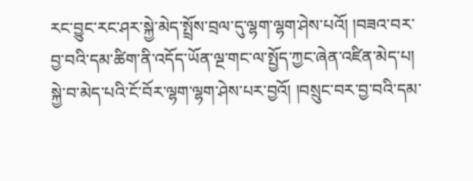རང་བྱུང་རང་ཤར་སྐྱེ་མེད་སྤྲོས་བྲལ་དུ་ལྷག་ལྷག་ཤེས་པའོ། །བཟའ་བར་བྱ་བའི་དམ་ཚིག་ནི་འདོད་ཡོན་ལྔ་གང་ལ་སྤྱོད་ཀྱང་ཞེན་འཛིན་མེད་པ། སྐྱེ་བ་མེད་པའི་ངོ་བོར་ལྷག་ལྷག་ཤེས་པར་བྱའོ། །བསྲུང་བར་བྱ་བའི་དམ་